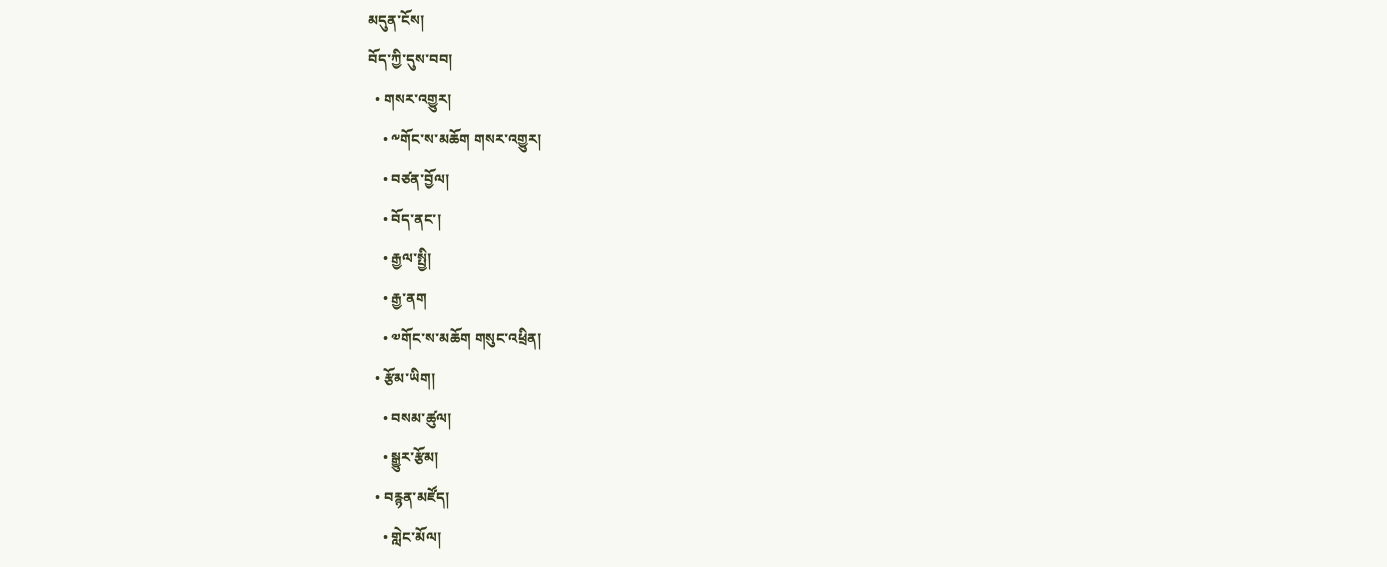མདུན་ངོས།
བོད་ཀྱི་དུས་བབ།
  • གསར་འགྱུར།
    • ༸གོང་ས་མཆོག གསར་འགྱུར།
    • བཙན་བྱོལ།
    • བོད་ནང་།
    • རྒྱལ་སྤྱི།
    • རྒྱ་ནག
    • ༧གོང་ས་མཆོག གསུང་འཕྲིན།
  • རྩོམ་ཡིག།
    • བསམ་ཚུལ།
    • སྒྱུར་རྩོམ།
  • བརྙན་མཛོད།
    • གླེང་མོལ།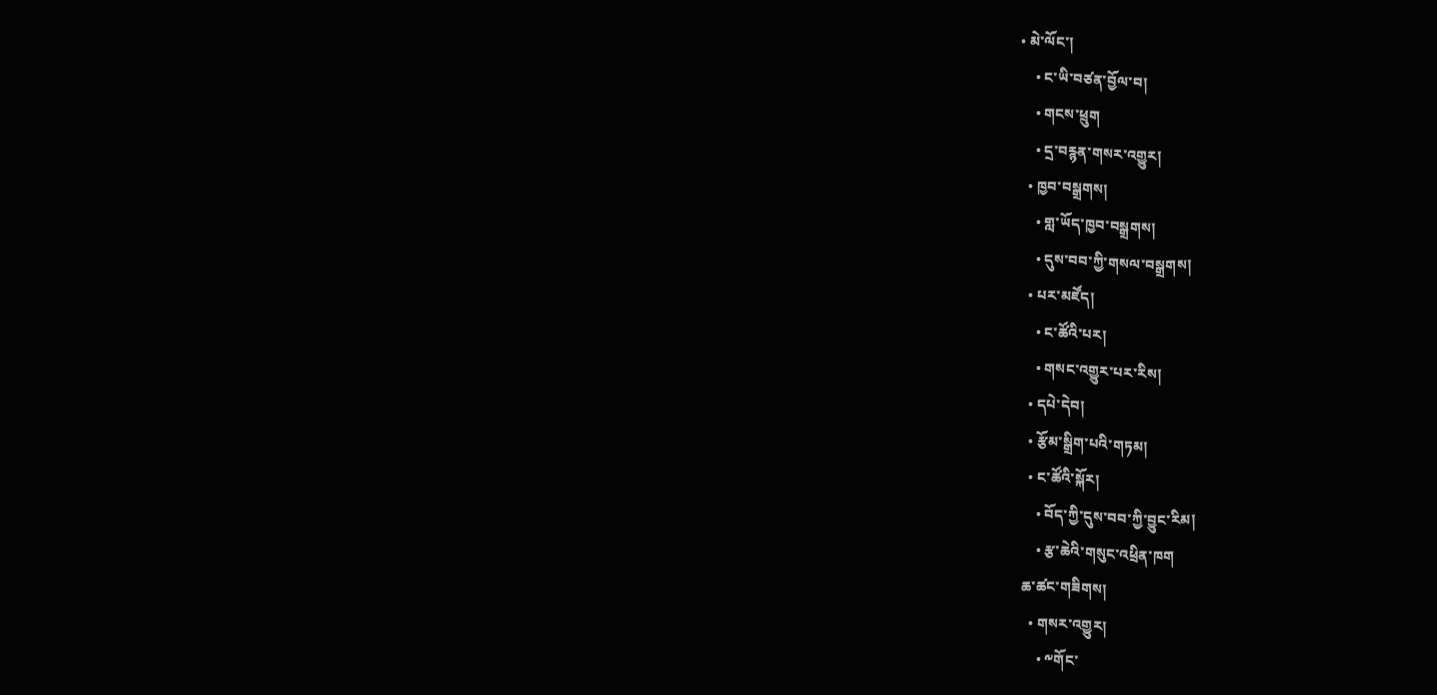• མེ་ལོང་།
    • ང་ཡི་བཙན་བྱོལ་བ།
    • གངས་ཕྲུག
    • དྲ་བརྙན་གསར་འགྱུར།
  • ཁྱབ་བསྒྲགས།
    • གླ་ཡོད་ཁྱབ་བསྒྲགས།
    • དུས་བབ་ཀྱི་གསལ་བསྒྲགས།
  • པར་མཛོད།
    • ང་ཚོའི་པར།
    • གསང་འགྱུར་པར་རིས།
  • དཔེ་དེབ།
  • རྩོམ་སྒྲིག་པའི་གཏམ།
  • ང་ཚོའི་སྐོར།
    • བོད་ཀྱི་དུས་བབ་ཀྱི་བྱུང་རིམ།
    • རྩ་ཆེའི་གསུང་འཕྲིན་ཁག
ཆ་ཚང་གཟིགས།
  • གསར་འགྱུར།
    • ༸གོང་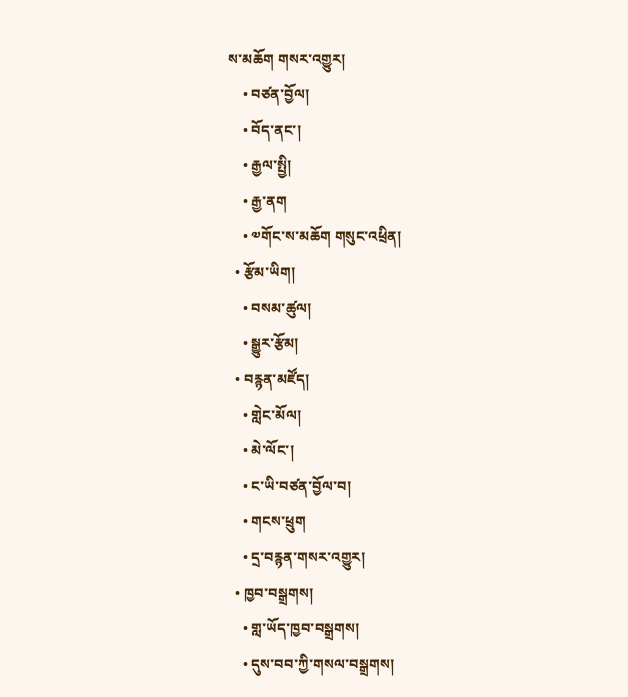ས་མཆོག གསར་འགྱུར།
    • བཙན་བྱོལ།
    • བོད་ནང་།
    • རྒྱལ་སྤྱི།
    • རྒྱ་ནག
    • ༧གོང་ས་མཆོག གསུང་འཕྲིན།
  • རྩོམ་ཡིག།
    • བསམ་ཚུལ།
    • སྒྱུར་རྩོམ།
  • བརྙན་མཛོད།
    • གླེང་མོལ།
    • མེ་ལོང་།
    • ང་ཡི་བཙན་བྱོལ་བ།
    • གངས་ཕྲུག
    • དྲ་བརྙན་གསར་འགྱུར།
  • ཁྱབ་བསྒྲགས།
    • གླ་ཡོད་ཁྱབ་བསྒྲགས།
    • དུས་བབ་ཀྱི་གསལ་བསྒྲགས།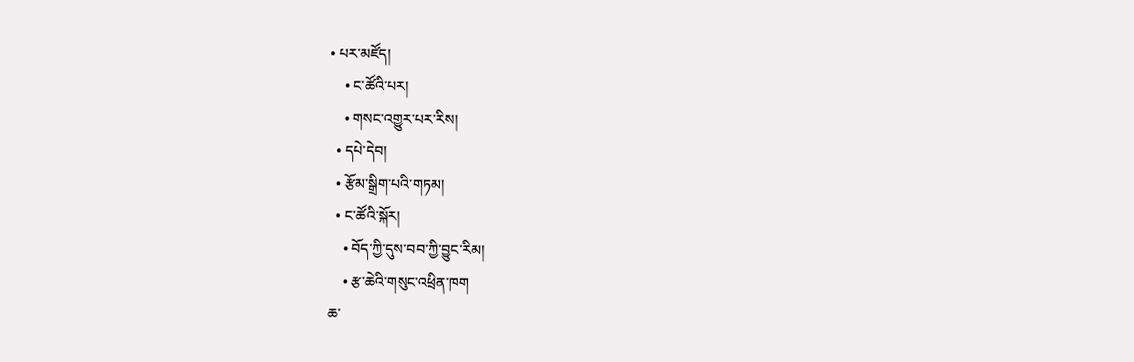• པར་མཛོད།
    • ང་ཚོའི་པར།
    • གསང་འགྱུར་པར་རིས།
  • དཔེ་དེབ།
  • རྩོམ་སྒྲིག་པའི་གཏམ།
  • ང་ཚོའི་སྐོར།
    • བོད་ཀྱི་དུས་བབ་ཀྱི་བྱུང་རིམ།
    • རྩ་ཆེའི་གསུང་འཕྲིན་ཁག
ཆ་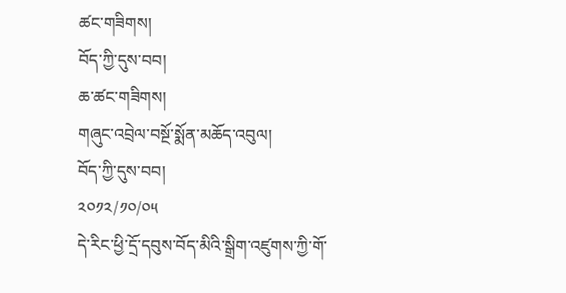ཚང་གཟིགས།
བོད་ཀྱི་དུས་བབ།
ཆ་ཚང་གཟིགས།
གཞུང་འབྲེལ་བསྔོ་སྨོན་མཆོད་འབུལ།
བོད་ཀྱི་དུས་བབ།
༢༠༡༢/༡༠/༠༥
དེ་རིང་ཕྱི་དྲོ་དབུས་བོད་མིའི་སྒྲིག་འཛུགས་ཀྱི་གོ་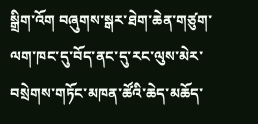སྒྲིག་འོག བཞུགས་སྒར་ཐེག་ཆེན་གཙུག་ལག་ཁང་དུ་བོད་ནང་དུ་རང་ལུས་མེར་བསྲེགས་གཏོང་མཁན་ཚོའི་ཆེད་མཆོད་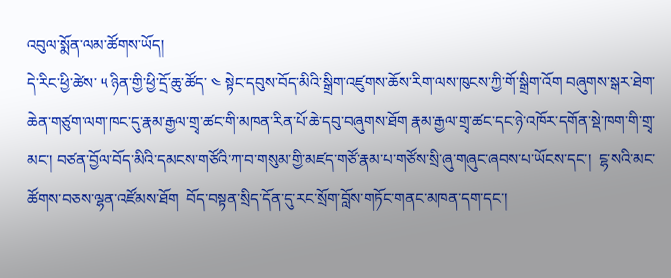འབུལ་སྨོན་ལམ་ཚོགས་ཡོད།
དེ་རིང་ཕྱི་ཚེས་ ༥ ཉིན་གྱི་ཕྱི་དྲོ་ཆུ་ཚོད་ ༤ སྟེང་དབུས་བོད་མིའི་སྒྲིག་འཛུགས་ཆོས་རིག་ལས་ཁུངས་ཀྱི་གོ་སྒྲིག་འོག བཞུགས་སྒར་ཐེག་ཆེན་གཙུག་ལག་ཁང་དུ་རྣམ་རྒྱལ་གྲྭ་ཚང་གི་མཁན་རིན་པོ་ཆེ་དབུ་བཞུགས་ཐོག རྣམ་རྒྱལ་གྲྭ་ཚང་དང་ཉེ་འཁོར་དགོན་སྡེ་ཁག་གི་གྲྭ་མང་། བཙན་བྱོལ་བོད་མིའི་དམངས་གཙོའི་ཀ་བ་གསུམ་གྱི་མཛད་གཙོ་རྣམ་པ་གཙོས་སྲི་ཞུ་གཞུང་ཞབས་པ་ཡོངས་དང་།  ངྷ་སའི་མང་ཚོགས་བཅས་ལྷན་འཛོམས་ཐོག  བོད་བསྟན་སྲིད་དོན་དུ་རང་སྲོག་བློས་གཏོང་གནང་མཁན་དག་དང་།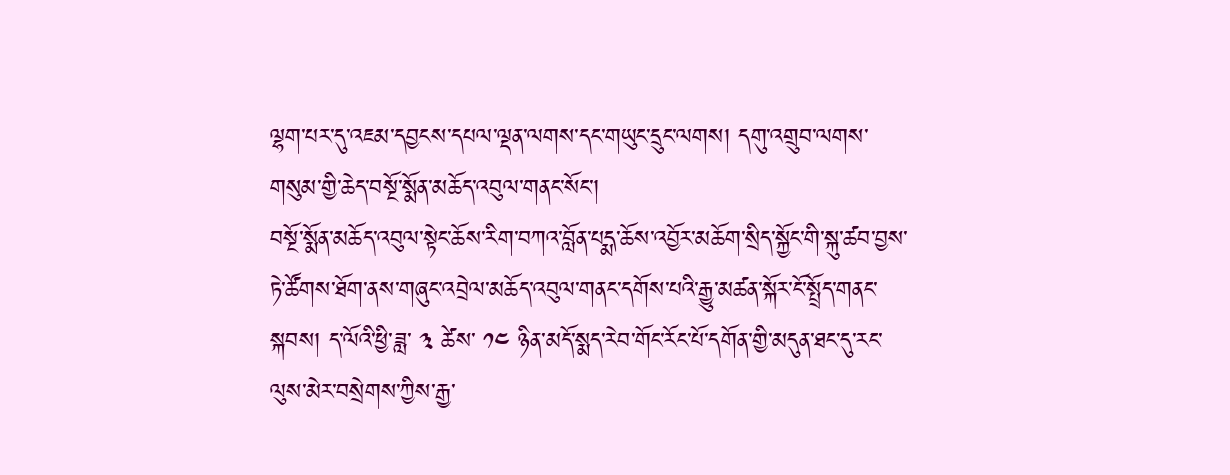ལྷག་པར་དུ་འཇམ་དབྱངས་དཔལ་ལྡན་ལགས་དང་གཡུང་དྲུང་ལགས། དགུ་འགྲུབ་ལགས་གསུམ་གྱི་ཆེད་བསྔོ་སྨོན་མཆོད་འབུལ་གནང་སོང་།
བསྔོ་སྨོན་མཆོད་འབུལ་སྟེང་ཆོས་རིག་བཀའ་བློན་པདྨ་ཆོས་འབྱོར་མཆོག་སྲིད་སྐྱོང་གི་སྐུ་ཚབ་བྱས་ཏེ་ཚོགས་ཐོག་ནས་གཞུང་འབྲེལ་མཆོད་འབུལ་གནང་དགོས་པའི་རྒྱུ་མཚན་སྐོར་ངོ་སྤྲོད་གནང་སྐབས། ད་ལོའི་ཕྱི་ཟླ་ ༣ ཚེས་ ༡༤ ཉིན་མདོ་སྨད་རེབ་གོང་རོང་པོ་དགོན་གྱི་མདུན་ཐང་དུ་རང་ལུས་མེར་བསྲེགས་ཀྱིས་རྒྱ་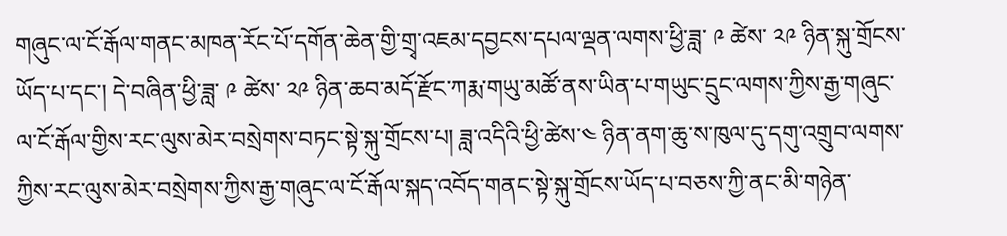གཞུང་ལ་ངོ་རྒོལ་གནང་མཁན་རོང་པོ་དགོན་ཆེན་གྱི་གྲྭ་འཇམ་དབྱངས་དཔལ་ལྡན་ལགས་ཕྱི་ཟླ་ ༩ ཚེས་ ༢༩ ཉིན་སྐུ་གྲོངས་ཡོད་པ་དང་། དེ་བཞིན་ཕྱི་ཟླ་ ༩ ཚེས་ ༢༩ ཉིན་ཆབ་མདོ་རྫོང་ཀརྨ་གཡུ་མཚོ་ནས་ཡིན་པ་གཡུང་དྲུང་ལགས་ཀྱིས་རྒྱ་གཞུང་ལ་ངོ་རྒོལ་གྱིས་རང་ལུས་མེར་བསྲེགས་བཏང་སྟེ་སྐུ་གྲོངས་པ། ཟླ་འདིའི་ཕྱི་ཚེས་༤ ཉིན་ནག་ཆུ་ས་ཁུལ་དུ་དགུ་འགྲུབ་ལགས་ཀྱིས་རང་ལུས་མེར་བསྲེགས་ཀྱིས་རྒྱ་གཞུང་ལ་ངོ་རྒོལ་སྐད་འབོད་གནང་སྟེ་སྐུ་གྲོངས་ཡོད་པ་བཅས་ཀྱི་ནང་མི་གཉེན་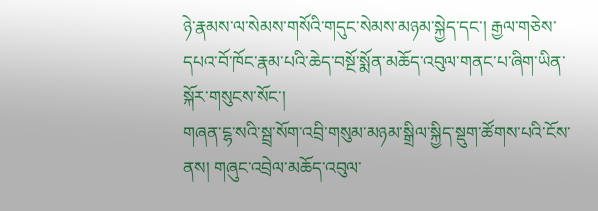ཉེ་རྣམས་ལ་སེམས་གསོའི་གདུང་སེམས་མཉམ་སྐྱེད་དང་། རྒྱལ་གཅེས་དཔའ་བོ་ཁོང་རྣམ་པའི་ཆེད་བསྔོ་སྨོན་མཆོད་འབུལ་གནང་པ་ཞིག་ཡིན་སྐོར་གསུངས་སོང་།
གཞན་ངྷ་སའི་སྦྲ་སོག་འབྲི་གསུམ་མཉམ་སྒྲིལ་སྐྱིད་སྡུག་ཚོགས་པའི་ངོས་ནས། གཞུང་འབྲེལ་མཆོད་འབུལ་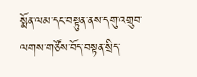སྨོན་ལམ་དང་བསྟུན་ནས་དགུ་འགྲུབ་ལགས་གཙོས་བོད་བསྟན་སྲིད་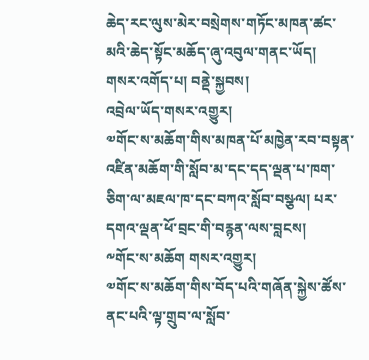ཆེད་རང་ལུས་མེར་བསྲེགས་གཏོང་མཁན་ཚང་མའི་ཆེད་སྟོང་མཆོད་ཞུ་འབུལ་གནང་ཡོད།
གསར་འགོད་པ། བནྡེ་སྐྱབས།
འབྲེལ་ཡོད་གསར་འགྱུར།
༧གོང་ས་མཆོག་གིས་མཁན་པོ་མཁྱེན་རབ་བསྟན་འཛིན་མཆོག་གི་སློབ་མ་དང་དད་ལྡན་པ་ཁག་ཅིག་ལ་མཇལ་ཁ་དང་བཀའ་སློབ་བསྩལ། པར་དགའ་ལྡན་ཕོ་བྲང་གི་བརྙན་ལས་བླངས།
༸གོང་ས་མཆོག གསར་འགྱུར།
༧གོང་ས་མཆོག་གིས་བོད་པའི་གཞོན་སྐྱེས་ཚོས་ནང་པའི་ལྟ་གྲུབ་ལ་སློབ་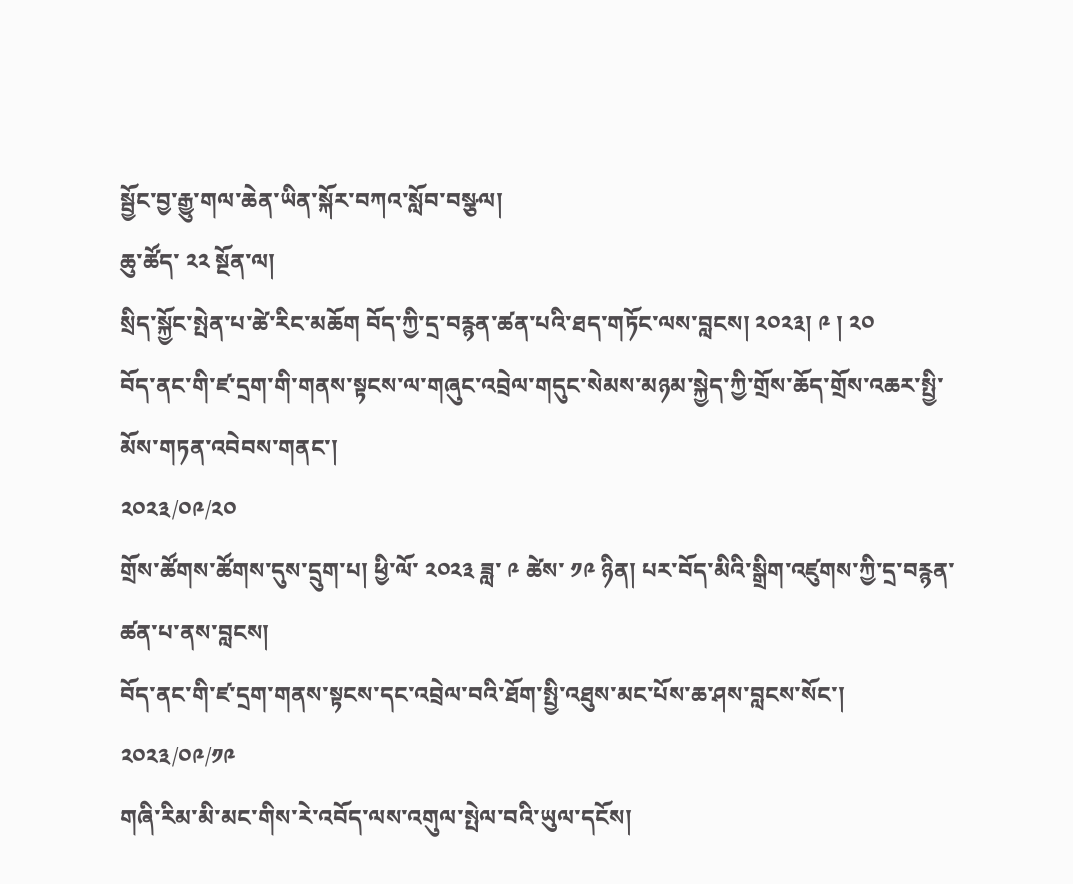སྦྱོང་བྱ་རྒྱུ་གལ་ཆེན་ཡིན་སྐོར་བཀའ་སློབ་བསྩལ།
ཆུ་ཚོད་ ༢༢ སྔོན་ལ།
སྲིད་སྐྱོང་སྤེན་པ་ཚེ་རིང་མཆོག བོད་ཀྱི་དྲ་བརྙན་ཚན་པའི་ཐད་གཏོང་ལས་བླངས། ༢༠༢༣། ༩ ། ༢༠
བོད་ནང་གི་ཛ་དྲག་གི་གནས་སྟངས་ལ་གཞུང་འབྲེལ་གདུང་སེམས་མཉམ་སྐྱེད་ཀྱི་གྲོས་ཆོད་གྲོས་འཆར་སྤྱི་མོས་གཏན་འབེབས་གནང་།
༢༠༢༣/༠༩/༢༠
གྲོས་ཚོགས་ཚོགས་དུས་དྲུག་པ། ཕྱི་ལོ་ ༢༠༢༣ ཟླ་ ༩ ཚེས་ ༡༩ ཉིན། པར་བོད་མིའི་སྒྲིག་འཛུགས་ཀྱི་དྲ་བརྙན་ཚན་པ་ནས་བླངས།
བོད་ནང་གི་ཛ་དྲག་གནས་སྟངས་དང་འབྲེལ་བའི་ཐོག་སྤྱི་འཐུས་མང་པོས་ཆ་ཤས་བླངས་སོང་།
༢༠༢༣/༠༩/༡༩
གཞི་རིམ་མི་མང་གིས་རེ་འབོད་ལས་འགུལ་སྤེལ་བའི་ཡུལ་དངོས།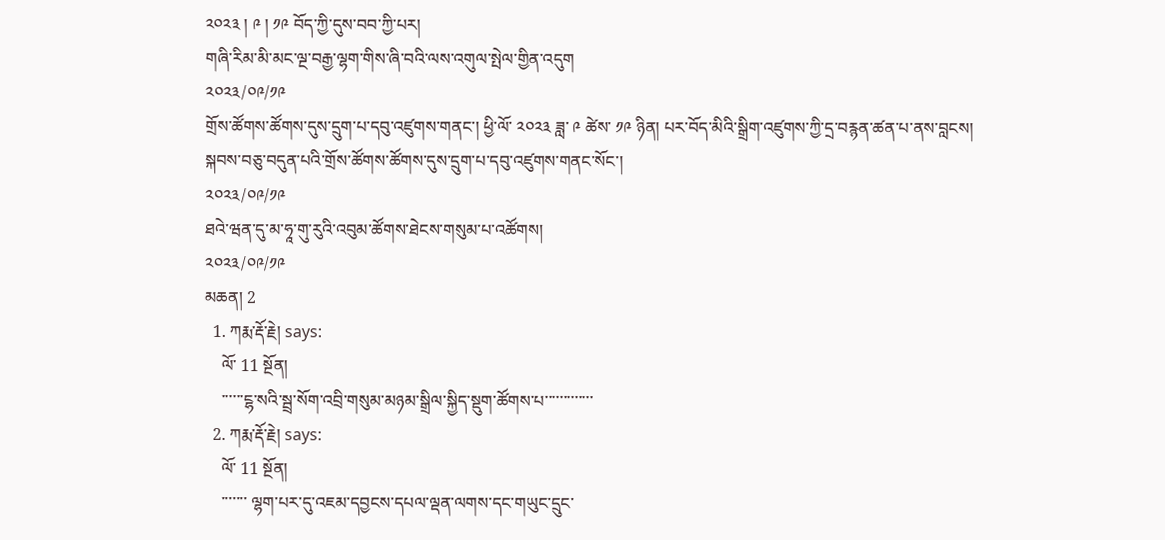༢༠༢༣ ། ༩ ། ༡༩ བོད་ཀྱི་དུས་བབ་ཀྱི་པར།
གཞི་རིམ་མི་མང་ལྔ་བརྒྱ་ལྷག་གིས་ཞི་བའི་ལས་འགུལ་སྤེལ་གྱིན་འདུག
༢༠༢༣/༠༩/༡༩
གྲོས་ཚོགས་ཚོགས་དུས་དྲུག་པ་དབུ་འཛུགས་གནང་། ཕྱི་ལོ་ ༢༠༢༣ ཟླ་ ༩ ཚེས་ ༡༩ ཉིན། པར་བོད་མིའི་སྒྲིག་འཛུགས་ཀྱི་དྲ་བརྙན་ཚན་པ་ནས་བླངས།
སྐབས་བཅུ་བདུན་པའི་གྲོས་ཚོགས་ཚོགས་དུས་དྲུག་པ་དབུ་འཛུགས་གནང་སོང་།
༢༠༢༣/༠༩/༡༩
ཐའེ་ཝན་དུ་མ་ཧཱ་གུ་རུའི་འབུམ་ཚོགས་ཐེངས་གསུམ་པ་འཚོགས།
༢༠༢༣/༠༩/༡༩
མཆན། 2
  1. ཀརྨ་རྡོ་རྗེ། says:
    ལོ་ 11 སྔོན།
    ་་་་་་ངྷ་སའི་སྦྲ་སོག་འབྲི་གསུམ་མཉམ་སྒྲིལ་སྐྱིད་སྡུག་ཚོགས་པ་་་་་་་་་་་་་
  2. ཀརྨ་རྡོ་རྗེ། says:
    ལོ་ 11 སྔོན།
    ་་་་་་་ ལྷག་པར་དུ་འཇམ་དབྱངས་དཔལ་ལྡན་ལགས་དང་གཡུང་དྲུང་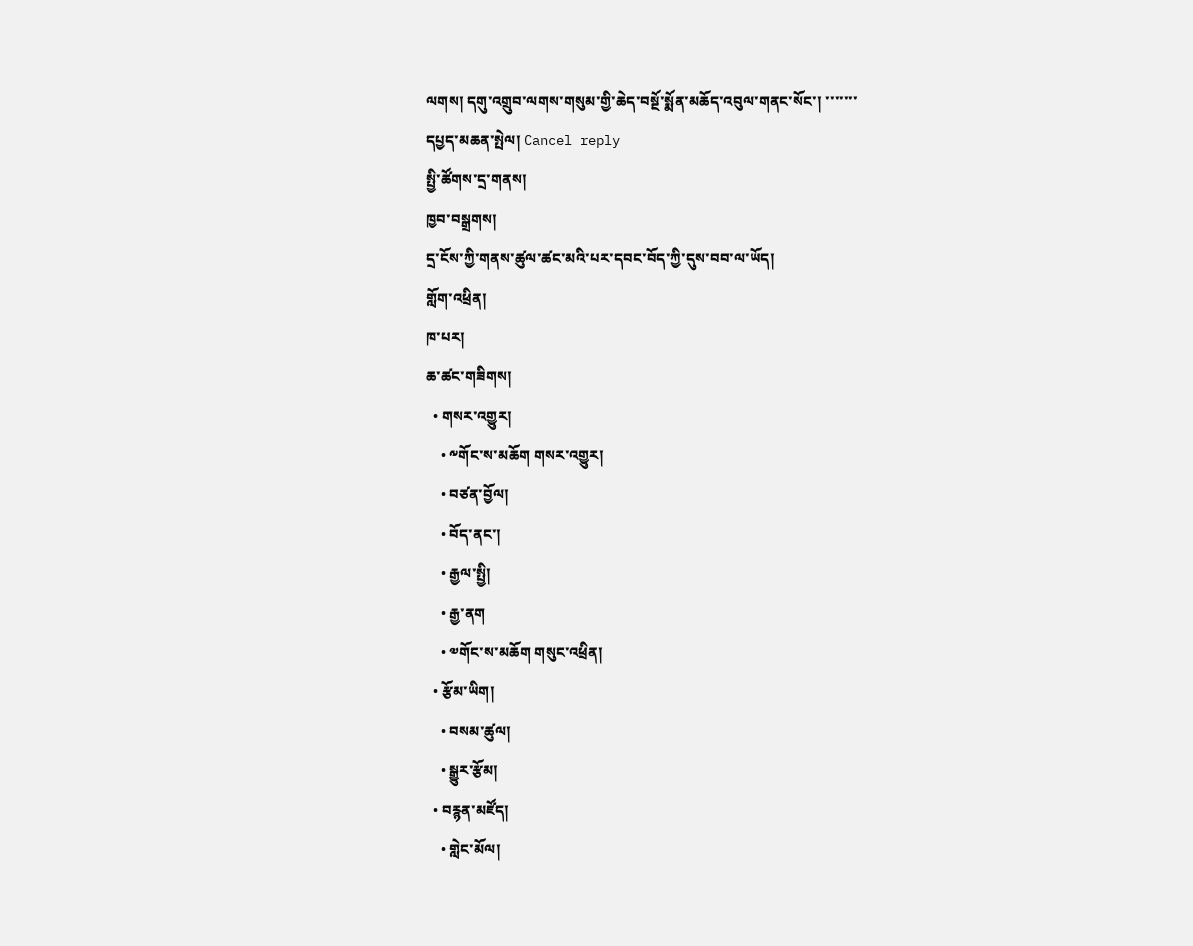ལགས། དགུ་འགྲུབ་ལགས་གསུམ་གྱི་ཆེད་བསྔོ་སྨོན་མཆོད་འབུལ་གནང་སོང་། ་་་་་་་
དཔྱད་མཆན་སྤེལ། Cancel reply
སྤྱི་ཚོགས་དྲ་གནས།
ཁྱབ་བསྒྲགས།
དྲ་ངོས་ཀྱི་གནས་ཚུལ་ཚང་མའི་པར་དབང་བོད་ཀྱི་དུས་བབ་ལ་ཡོད།
གློག་འཕྲིན།
ཁ་པར།
ཆ་ཚང་གཟིགས།
  • གསར་འགྱུར།
    • ༸གོང་ས་མཆོག གསར་འགྱུར།
    • བཙན་བྱོལ།
    • བོད་ནང་།
    • རྒྱལ་སྤྱི།
    • རྒྱ་ནག
    • ༧གོང་ས་མཆོག གསུང་འཕྲིན།
  • རྩོམ་ཡིག།
    • བསམ་ཚུལ།
    • སྒྱུར་རྩོམ།
  • བརྙན་མཛོད།
    • གླེང་མོལ།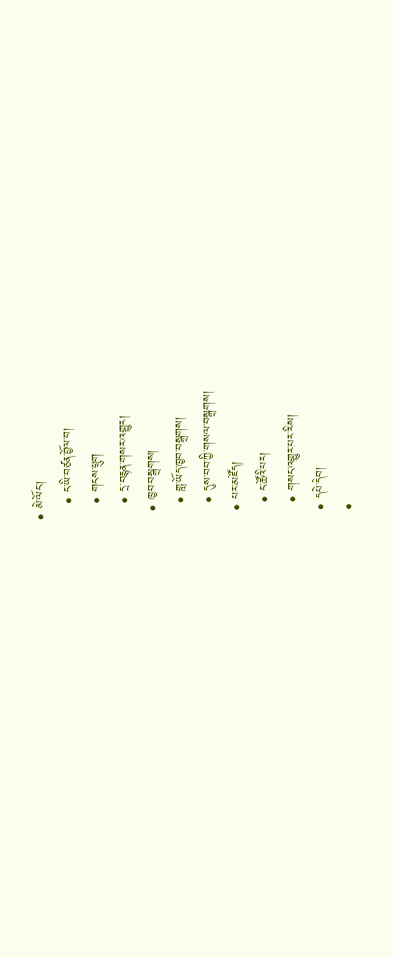• མེ་ལོང་།
    • ང་ཡི་བཙན་བྱོལ་བ།
    • གངས་ཕྲུག
    • དྲ་བརྙན་གསར་འགྱུར།
  • ཁྱབ་བསྒྲགས།
    • གླ་ཡོད་ཁྱབ་བསྒྲགས།
    • དུས་བབ་ཀྱི་གསལ་བསྒྲགས།
  • པར་མཛོད།
    • ང་ཚོའི་པར།
    • གསང་འགྱུར་པར་རིས།
  • དཔེ་དེབ།
  •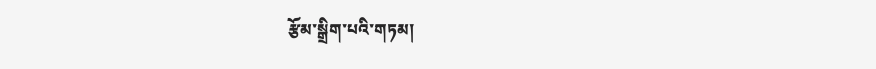རྩོམ་སྒྲིག་པའི་གཏམ།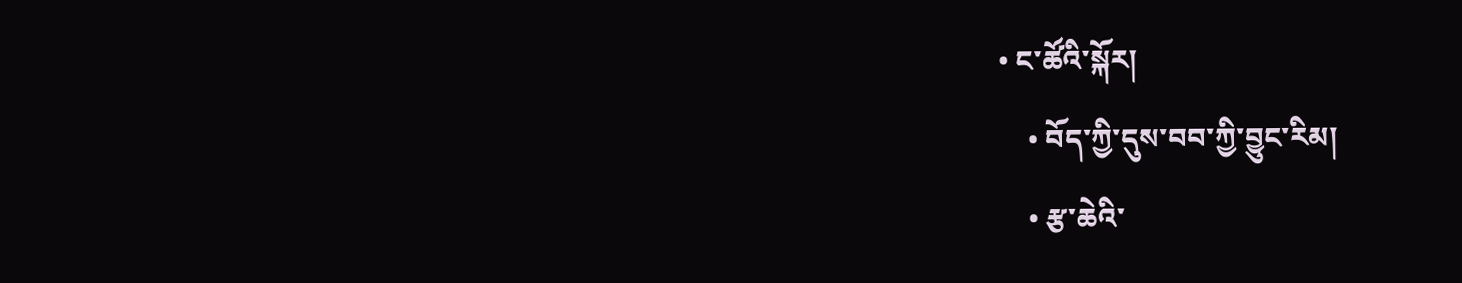• ང་ཚོའི་སྐོར།
    • བོད་ཀྱི་དུས་བབ་ཀྱི་བྱུང་རིམ།
    • རྩ་ཆེའི་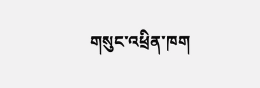གསུང་འཕྲིན་ཁག